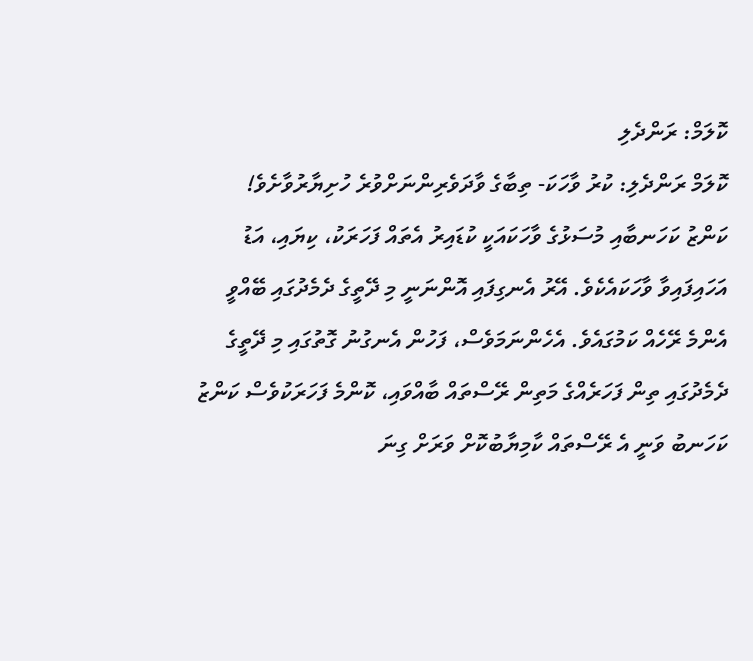ކޮލަމް: ރަންދެލި
ކޮލަމް ރަންދެލި: ކުރު ވާހަކަ- ތިބާގެ ވާދަވެރިންނަށްވުރެ ހުށިޔާރުވާށެވެ!
ކަންޒު ކަހަނބާއި މުސަޅުގެ ވާހަކައަކީ ކުޑައިރު އެތައް ފަހަރަކު، ކިޔައި، އަޑު އަހައިފައިވާ ވާހަކައެކެވެ. އޭރު އެނގިފައި އޮންނަނީ މި ދޭތީގެ ދެމެދުގައި ބޭއްވީ އެންމެ ރޭހެއް ކަމުގައެވެ. އެހެންނަމަވެސް، ފަހުން އެނގުނު ގޮތުގައި މި ދޭތީގެ ދެމެދުގައި ތިން ފަހަރެއްގެ މަތިން ރޭސްތައް ބާއްވައި، ކޮންމެ ފަހަރަކުވެސް ކަންޒު ކަހަނބު ވަނީ އެ ރޭސްތައް ކާމިޔާބުކޮށް ވަރަށް ގިނަ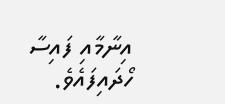އިނާމާއި ފައިސާ ހޯދައިފައެވެ.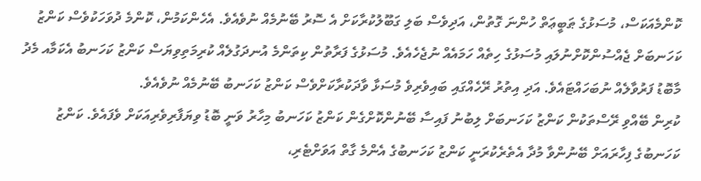ކޮންމެއަކަސް، މުސަޅުގެ ޠަބީޢަތް ހުންނަ ގޮތުން، އަދިވެސް ބަލި ގަބޫލުކުރާކަށް އެ ސޮރު ބޭނުމެއް ނުވެއެވެ. އެހެންކަމުން، ކޮންމެ ދުވަހަކުވެސް ކަންޒު ކަހަނބަށް ޖެއްސުންކޮށްނުލައި މުސަޅުގެ ހިތެއް ހަމައެއް ނުޖެހެއެވެ. މުސަޅުގެ ފަރާތުން ކިތަންމެ އުނދަގުލެއް ކުރިމަތިވިޔަސް ކަންޒު ކަހަނބު އެކަމާއ މެދު މާބޮޑު ފަރުވާލެއް ނުބަހައްޓައެވެ. އަދި އިތުރު ރޭހެއްގައި ބައިވެރިވެ މުސަޅާ ވާދަކުރާކަށްވެސް ކަންޒު ކަހަނބު ބޭނުމެއް ނުވެއެވެ.
ކުރިން ބޭއްވި ރޭސްތަކުން ކަންޒު ކަހަނބަށް ލިބުނު ފައިސާ ބޭނުންކޮށްގެން ކަންޒު ކަހަނބު މިހާރު ވަނީ ބޮޑު ވިޔަފާރިވެރިއަކަށް ވެފައެވެ. ކަންޒު ކަހަނބުގެ ފިހާރައަށް ބޭނުންވާ މުދާ އެތެރެކުރަނީ ކަންޒު ކަހަނބުގެ އެންމެ ގާތް އަވަށްޓެރި،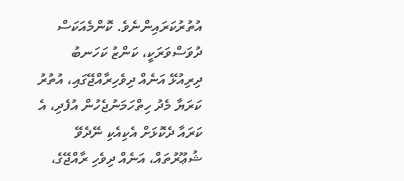އުތުރުކަރައިންނެވެ. ކޮންމެއަކަސް ދުވަސްވަރަކީ، ކަންޒު ކަހަނބު ދިރިއުޅޭ އަނެއް ދިވެހިރާއްޖޭގައި، އުތުރު ކަރަޔާ މެދު ހިތްހަމަނުޖެހުން އުފެދި، އެ ކަރައާ ދެކޮޅަށް އެކިއެކި ނޭދެވޭ ޝުޢޫރުތައް، އަނެއް ދިވެހި ރާއްޖޭގެ،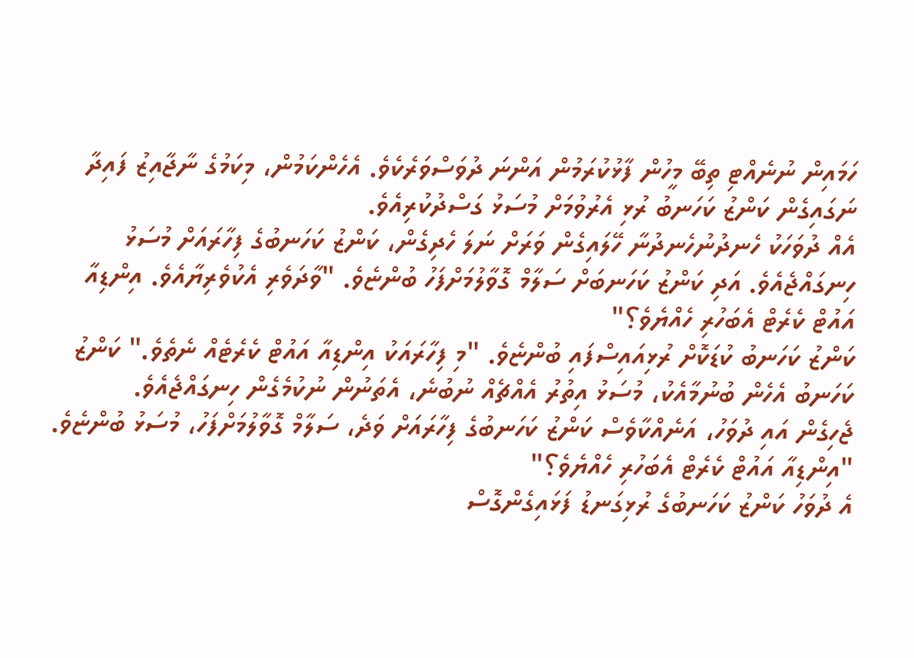ހަމައިން ނުނެއްޓި ތިބޭ މީހުން ފާޅުކުރަމުން އަންނަ ދުވަސްވަރެކެވެ. އެހެންކަމުން، މިކަމުގެ ނާޖާއިޒު ފައިދާ ނަގައިގެން ކަންޒު ކަހަނބު ރުޅި އެރުވުމަށް މުސަޅު ގަސްދުކުރިއެވެ.
އެއް ދުވަހަކު ހެނދުނުހެނދުނާ ހޭލައިގެން ވަރަށް ނަލަ ހެދިގެން، ކަންޒު ކަހަނބުގެ ފިހާރައަށް މުސަޅު ހިނގައްޖެއެވެ. އަދި ކަންޒު ކަހަނބަށް ސަލާމް ގޮވާލުމަށްފަހު ބުންޏެވެ. "ވާދަވެރި އެކުވެރިޔާއެވެ. އިންޑިއާ އައުޓް ކެރެޓް އެބަހުރި ހެއްޔެވެ؟"
ކަންޒު ކަހަނބު ކުޑަކޮށް ރުޅިއައިސްފައި ބުންޏެވެ. "މި ފިހާރައަކު އިންޑިއާ އައުޓް ކެރެޓެއް ނެތެވެ." ކަންޒު ކަހަނބު އެހެން ބުނުމާއެކު، މުސަޅު އިތުރު އެއްޗެއް ނުބުނެ، އެތަނުން ނުކުމެގެން ހިނގައްޖެއެވެ.
ޖެހިގެން އައި ދުވަހު، އަނެއްކާވެސް ކަންޒު ކަހަނބުގެ ފިހާރައަށް ވަދެ، ސަލާމް ގޮވާލުމަށްފަހު، މުސަޅު ބުންޏެވެ. "އިންޑިއާ އައުޓް ކެރެޓް އެބަހުރި ހެއްޔެވެ؟"
އެ ދުވަހު ކަންޒު ކަހަނބުގެ ރުޅިގަނޑު ފަޅައިގެންގޮސް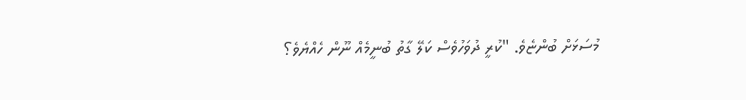މުސަޅަށް ބުންޏެވެ. "ކުރީ ދުވަހުވެސް ކަލޭ ގާތު ބުނީމެއް ނޫން ހެއްޔެވެ؟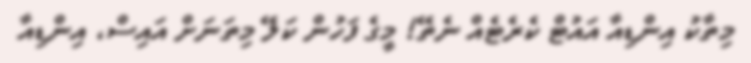މިތާކު އިންޑިއާ އައުޓް ކެރެޓެއް ނެތޭ! މީގެ ފަހުން ކަލޭ މިތަނަށް އައިސް، އިންޑިއާ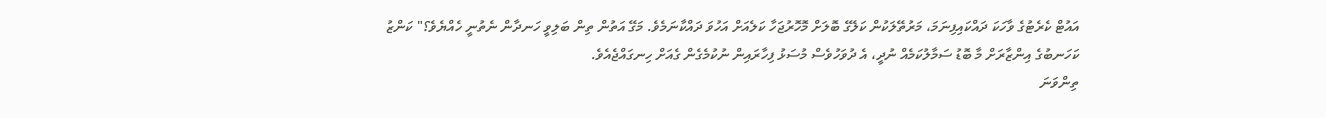އައުޓް ކެރެޓުގެ ވާހަކަ ދައްކައިފިނަމަ، މަރުތޭލަކުން ކަލޭގެ ބޮލަށް މޮހޮރުޖަހާ ކަލެއަށް އަހުވަ ދައްކާނަމެވެ. މަގޭ އަތުން ތިން ބަލިވީ ހަނދާން ނެތުނީ ހެއްޔެވެ؟" ކަންޒު ކަހަނބުގެ އިންޒާރަށް މާ ބޮޑު ސަމާލުކަމެއް ނުދީ، އެ ދުވަހުވެސް މުސަޅު ފިހާރައިން ނުކުމެގެން ގެއަށް ހިނގައްޖެއެވެ.
ތިންވަނަ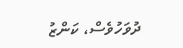ދުވަހުވެސް، ކަންޒު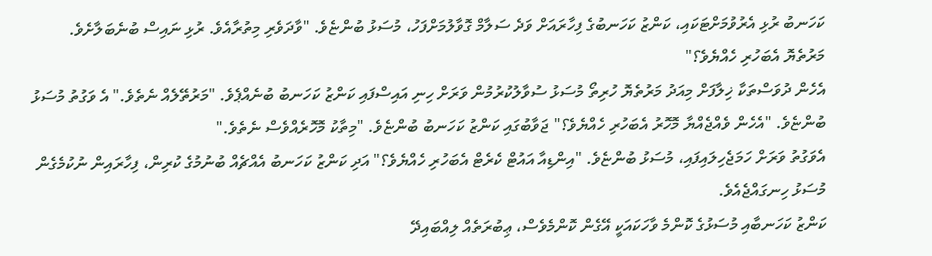ކަހަނބު ރުޅި އެރުވުމަށްޓަކައި، ކަންޒު ކަހަނބުގެ ފިހާރައަށް ވަދެ ސަލާމް ގޮވާލުމަށްފަހު، މުސަޅު ބުންޏެވެ. "ވާދަވެރި މިތުރާއެވެ. ރުޅި ނައިސް ބުނެބަލާށެވެ. މަރުތެޔޮ އެބަހުރި ހެއްޔެވެ؟"
އެހެން ދުވަސްތަކާ ޚިލާފަށް މިއަދު މަރުތެޔޮ ހުރިތޯ މުސަޅު ސުވާލުކުރުމުން ވަރަށް ހިނި އައިސްފައި ކަންޒު ކަހަނބު ބުނެއްޕެވެ. "މަރުތޭލެއް ނެތެވެ." އެ ވަގުތު މުސަޅު ބުންޏެވެ. "އެހެން ވެއްޖެއްޔާ މޮހޮރު އެބަހުރި ހެއްޔެވެ؟" ޖަވާބުގައި ކަންޒު ކަހަނބު ބުންޏެވެ. "މިތާކު މޮހޮރެއްވެސް ނެތެވެ."
އެވަގުތު ވަރަށް ހަމަޖެހިލައިފައި، މުސަޅު ބުންޏެވެ. "އިންޑިއާ އައުޓް ކެރެޓް އެބަހުރި ހެއްޔެވެ؟" އަދި ކަންޒު ކަހަނބު އެއްޗެއް ބުނުމުގެ ކުރިން، ފިހާރައިން ނުކުމެގެން މުސަޅު ހިނގައްޖެއެވެ.
ކަންޒު ކަހަނބާއި މުސަޅުގެ ކޮންމެ ވާހަކައަކީ އޭގެން ކޮންމެވެސް، ޢިބުރަތެއް ލިއްބައިދޭ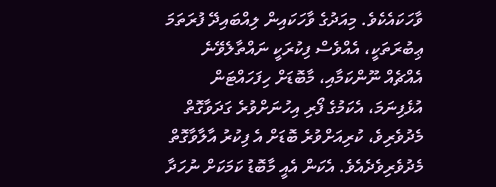ވާހަކައެކެވެ. މިއަދުގެ ވާހަކައިން ލިއްބައިދޭ ފުރަތަމަ ޢިބުރަތަކީ، އެއްވެސް ފިކުރަކީ ނައްތާލެވޭނެ އެއްޗެއް ނޫންކަމާއި، މާބޮޑަށް ހިފަހައްޓަން އުޅެފިނަމަ، އެކަމުގެ ފޯރި އިހުނަށްވުރެ ގަދަވާގޮތް މެދުވެރިވެ، ކުރިއަށްވުރެ ބޮޑަށް އެ ފިކުރު އާލާވާގޮތް މެދުވެރިވެދެއެވެ. އެކަން އެއީ މާބޮޑު ކަމަކަށް ނުހަދާ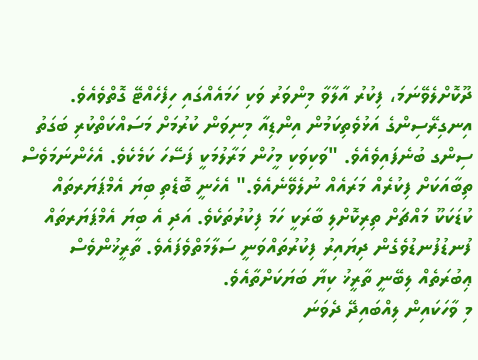ދޫކޮށްލެވޭނަމަ، ފިކުރު އާލާވާ މިންވަރު ވަކި ހަމައެއްގައި ހިފެހެއްޓޭ ގޮތްވެއެވެ.
އިނގިރޭސިންގެ އަޅުވެތިކަމުން އިންޑިއާ މިނިވަން ކުރުމަށް މަސައްކަތްކުރި ބަގަތު ސިންގ ބުނެފައިވެއެވެ. "ވަކިވަކި މީހުން މަރާލުމަކީ ފަސޭހަ ކަމެކެވެ. އެހެންނަމަވެސް ތިބާއަކަށް ފިކުރެއް މަރައެއް ނުލެވޭނެއެވެ." އެހެނީ ބޮޑެތި ބިޔަ އެމްޕަޔަރތައް ކުޑަކަކޫ މައްޗަށް ތިރިކޮށްލި ބާރަކީ ހަމަ ފިކުރުތަކެވެ. އަދި އެ ބިޔަ އެމްޕަޔަރތައް ފުނޑުފުނޑުވެގެން ދިޔައިރު ފިކުރުތައްވަނީ ސަލާމަތްވެފައެވެ. ތާރީޚުންވެސް ޢިބުރަތެއް ލިބޭނީ ތާރީޚު ކިޔާ ބަޔަކަށްތާއެވެ.
މި ވާހަކައިން ލިއްބައިދޭ ދެވަނަ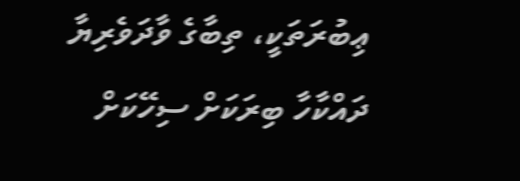ޢިބުރަތަކީ، ތިބާގެ ވާދަވެރިޔާ ދައްކާހާ ބިރަކަށް ސިހޭކަށް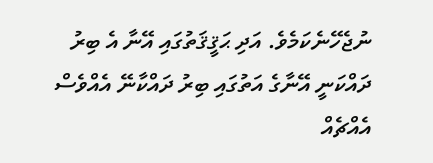ނުޖެހޭނެކަމެވެ. އަދި ޙަޤީޤަތުގައި އޭނާ އެ ބިރު ދައްކަނީ އޭނާގެ އަތުގައި ބިރު ދައްކާނޭ އެއްވެސް އެއްޗެއް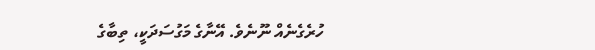ހުރެގެނެއް ނޫނެވެ. އޭނާގެ މަގުސަދަކީ، ތިބާގެ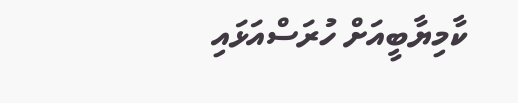ކާމިޔާބީއަށް ހުރަސްއަޅައި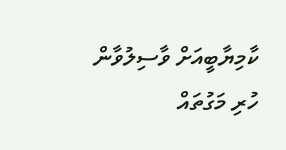ކާމިޔާބީއަށް ވާސިލުވާން ހުރި މަގުތައް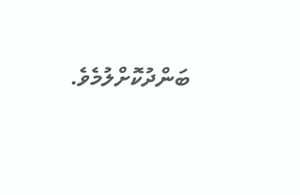ބަންދުކޮށްލުމެވެ.